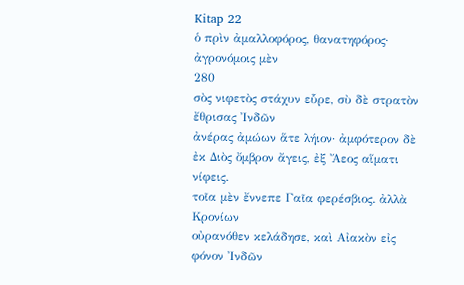Kitap 22
ὁ πρὶν ἀμαλλοφόρος, θανατηφόρος· ἀγρονόμοις μὲν
280
σὸς νιφετὸς στάχυν εὗρε, σὺ δὲ στρατὸν ἔθρισας Ἰνδῶν
ἀνέρας ἀμώων ἅτε λήιον· ἀμφότερον δὲ
ἐκ Διὸς ὄμβρον ἄγεις, ἐξ Ἄεος αἵματι νίφεις.
τοῖα μὲν ἔννεπε Γαῖα φερέσβιος. ἀλλὰ Κρονίων
οὐρανόθεν κελάδησε, καὶ Αἰακὸν εἰς φόνον Ἰνδῶν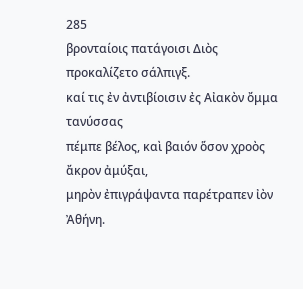285
βρονταίοις πατάγοισι Διὸς προκαλίζετο σάλπιγξ.
καί τις ἐν ἀντιβίοισιν ἐς Αἰακὸν ὄμμα τανύσσας
πέμπε βέλος, καὶ βαιόν ὅσον χροὸς ἄκρον ἀμύξαι,
μηρὸν ἐπιγράψαντα παρέτραπεν ἰὸν Ἀθήνη.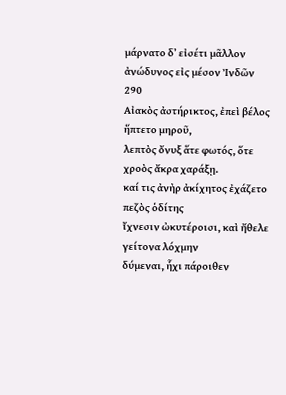μάρνατο δʼ εἰσέτι μᾶλλον ἀνώδυνος εἰς μέσον Ἰνδῶν
290
Αἰακὸς ἀστήρικτος, ἐπεὶ βέλος ἥπτετο μηροῦ,
λεπτὸς ὄνυξ ἅτε φωτός, ὅτε χροὸς ἄκρα χαράξῃ.
καί τις ἀνὴρ ἀκίχητος ἐχάζετο πεζὸς ὁδίτης
ἴχνεσιν ὠκυτέροισι, καὶ ἤθελε γείτονα λόχμην
δύμεναι, ἧχι πάροιθεν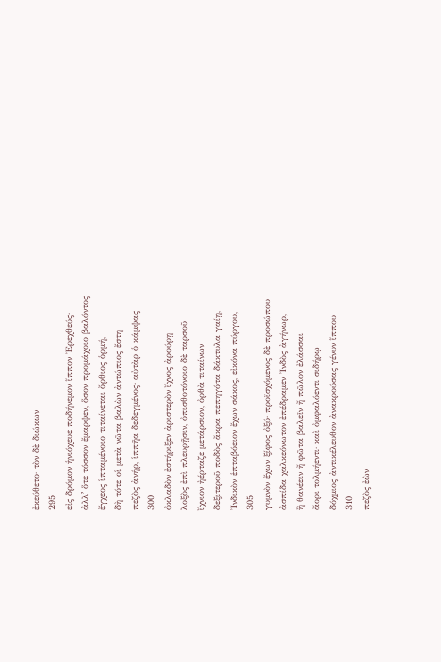ἐκεύθετο· τὸν δὲ διώκων
295
εἰς δρόμον ἡνιόχευε ποδήνεμον ἵππον Ἐρεχθεύς·
ἀλλʼ ὅτε τόσσον ἔμαρψεν, ὅσον προμάχοιο βαλόντος
ἔγχεος ἱπταμένοιο τιταίνεται ὄρθιος ὁρμή,
δὴ τότε οἱ μετὰ νῶτα βαλὼν ἀντώπιος ἔστη
πεζὸς ἀνήρ, ἱππῆα δεδεγμένος· αὐτὰρ ὁ κάμψας
300
ὀκλαδὸν ἐστήριξεν ἀριστερὸν ἴχνος ἀρούρῃ
λοξὸς ἐπὶ πλευρῇσιν, ὀπισθοτόνοιο δὲ ταρσοῦ
ἴχνιον ἠέρταζε μετάρσιον, ὀρθὰ τιταίνων
δεξιτεροῦ ποδὸς ἄκρα πεπηγότα δάκτυλα γαίῃ,
Ἰνδικὸν ἑπταβόειον ἔχων σάκος, εἰκόνα πύργου,
305
γυμνὸν ἔχων ξίφος ὀξύ· προϊσχόμενος δὲ προσώπου
ἀσπίδα χαλκεόνωτον ἐπέδραμεν Ἰνδὸς ἀγήνωρ,
ἢ θανέειν ἤ φῶτα βαλεῖν ἤ πῶλον ἐλάσσαι
ἄορι τολμήεντι· καὶ ὀμφαλόεντι σιδήρῳ
δόχμιος ἀντικέλευθον ἀνακρούσας γένυν ἵππου
310
πεζὸς ἐὼν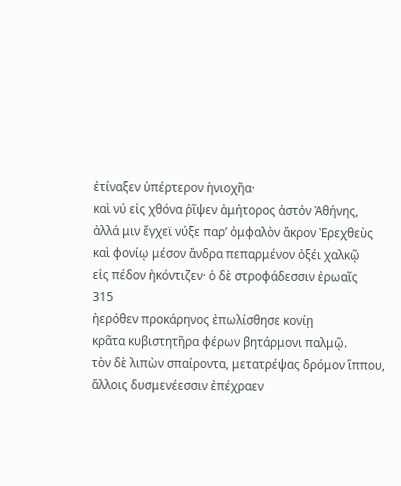ἐτίναξεν ὑπέρτερον ἡνιοχῆα·
καὶ νύ εἰς χθόνα ῥῖψεν ἀμήτορος ἀστὀν Ἀθήνης,
ἀλλά μιν ἔγχεϊ νύξε παρʼ ὀμφαλὸν ἄκρον Ἐρεχθεὺς
καὶ φονίῳ μέσον ἄνδρα πεπαρμένον ὀξέι χαλκῷ
εἰς πέδον ἠκόντιζεν· ὁ δὲ στροφάδεσσιν ἐρωαῖς
315
ἠερόθεν προκάρηνος ἐπωλίσθησε κονίῃ
κρᾶτα κυβιστητῆρα φέρων βητάρμονι παλμῷ.
τὸν δὲ λιπὼν σπαίροντα, μετατρέψας δρόμον ἵππου,
ἄλλοις δυσμενέεσσιν ἐπέχραεν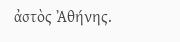ἀστὸς Ἀθήνης.